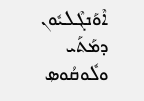ܐܶܘܰܢܓܶܠܝܽܘܢ ܕܡܰܬܰܝ ܘܠܽܘܩܳܘܤ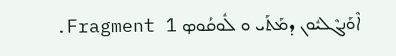ܐܶܘܰܢܓܶܠܝܽܘܢ ܕܡܰܬܰܝ ܘ ܠܽܘܩܳܘܤ Fragment 1.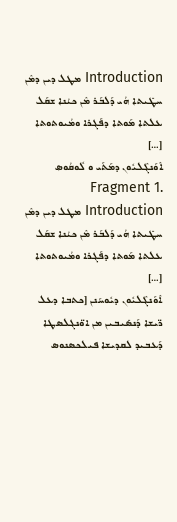Introduction ܡܛܠ ܕܝܢ ܕܡܶܢ ܚܛܺܝܬܐ ܗܳܝ ܕܰܠܒܰܪ ܡܶܢ ܟܝܳܢܐ ܫܩܰܠ ܥܠܬܐ ܡܰܘܬܐ ܕܦܰܓܪܐ ܘܡܳܝܘܬܘܬܐ […]
ܐܶܘܰܢܓܶܠܝܽܘܢ ܕܡܰܬܰܝ ܘ ܠܽܘܩܳܘܤ Fragment 1. Introduction ܡܛܠ ܕܝܢ ܕܡܶܢ ܚܛܺܝܬܐ ܗܳܝ ܕܰܠܒܰܪ ܡܶܢ ܟܝܳܢܐ ܫܩܰܠ ܥܠܬܐ ܡܰܘܬܐ ܕܦܰܓܪܐ ܘܡܳܝܘܬܘܬܐ […]
ܐܶܘܰܢܓܶܠܝܽܘܢ ܕܝܽܘܚܰܢܢ [ܟܬܒܐ ܕܥܠ ܖ̈ܝܫܐ ܕܰܢܣܺܝܒܝܢ ܡܢ ܐܘ̈ܢܓܠܣܛܐ ܕܰܥܒܝܕ ܠܩܕܝܫܐ ܦܝܠܟܣܢܘܣ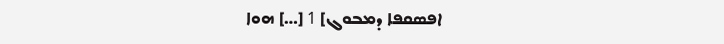ܐܦܣܩܦܐ ܕܡܒܘܓ] 1 […] ܗܘܐ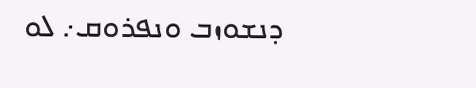ܕܢܫܘܙܒ ܘܢܦܪܘܩ܇ ܠܘ